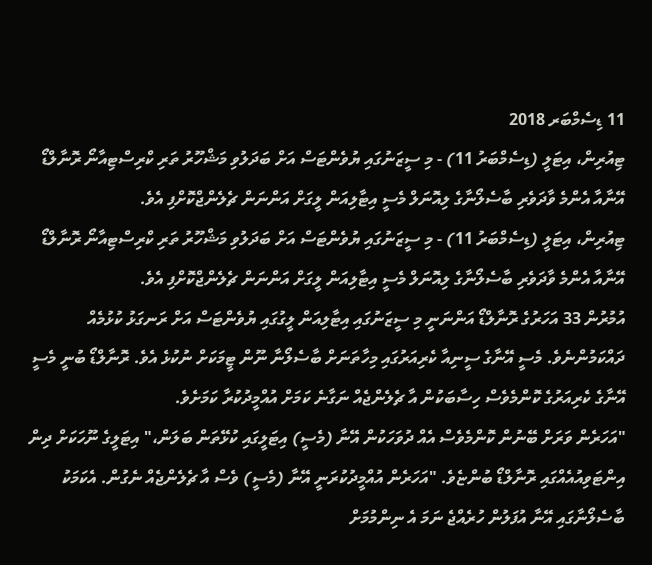11 ޑިސެމްބަރ 2018
ޓިއުރިން، އިޓަލީ (ޑިސެމްބަރު 11) - މި ސީޒަނުގައި ޔުވެންޓަސް އަށް ބަދަލުވި މަޝްހޫރު ތަރި ކްރިސްޓިއާނޯ ރޮނާލްޑޯ އޭނާއާ އެންމެ ވާދަވެރި ބާސެލޯނާގެ ލިއޮނަލް މެސީ އިޓާލިއަން ލީގަށް އަންނަން ޗެލެންޖްކޮށްފި އެވެ.
ޓިއުރިން، އިޓަލީ (ޑިސެމްބަރު 11) - މި ސީޒަނުގައި ޔުވެންޓަސް އަށް ބަދަލުވި މަޝްހޫރު ތަރި ކްރިސްޓިއާނޯ ރޮނާލްޑޯ އޭނާއާ އެންމެ ވާދަވެރި ބާސެލޯނާގެ ލިއޮނަލް މެސީ އިޓާލިއަން ލީގަށް އަންނަން ޗެލެންޖްކޮށްފި އެވެ.
އުމުރުން 33 އަހަރުގެ ރޮނާލްޑޯ އަންނަނީ މި ސީޒަނުގައި އިޓާލިއަން ލީގުގައި ޔުވެންޓަސް އަށް ރަނގަޅު ކުޅުމެއް ދައްކަމުންނެވެ. މެސީ އޭނާގެ ސީނިއާ ކެރިއަރުގައި މިހާތަނަށް ބާސެލޯނާ ނޫން ޓީމަކަށް ނުކުޅެ އެވެ. ރޮނާލްޑޯ ބުނީ މެސީ އޭނާގެ ކެރިއަރުގެ ކޮންމެވެސް ހިސާބަކުން އާ ޗެލެންޖެއް ނަގާނެ ކަމަށް އުއްމީދުކުރާ ކަމަށެވެ.
"އަހަރެން ވަރަށް ބޭނުން ކޮންމެވެސް އެއް ދުވަހަކުން އޭނާ (މެސީ) އިޓަލީގައި ކުޅޭތަން ބަލަން،" އިޓަލީގެ ނޫހަކަށް ދިން އިންޓަވިއުއެއްގައި ރޮނާލްޑޯ ބުންޏެވެ. "އަހަރެން އުއްމީދުކުރަނީ އޭނާ (މެސީ) ވެސް އާ ޗެލެންޖެއް ނެގުން. އެކަމަކު ބާސެލޯނާގައި އޭނާ އުފަލުން ހުރެއްޖެ ނަމަ އެ ނިންމުމަށް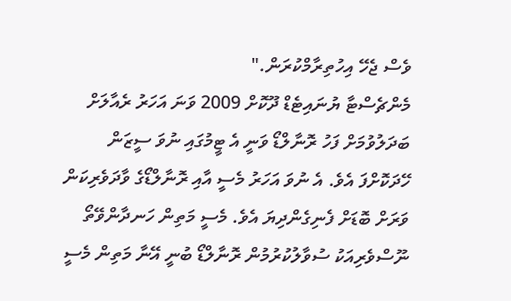ވެސް ޖެހޭ އިހުތިރާމްކުރަން."
މެންޗެސްޓާ ޔުނައިޓެޑް ދޫކޮށް 2009 ވަނަ އަހަރު ރެއާލަށް ބަދަލުވުމަށް ފަހު ރޮނާލްޑޯ ވަނީ އެ ޓީމުގައި ނުވަ ސީޒަން ހޭދަކޮށްފަ އެވެ. އެ ނުވަ އަހަރު މެސީ އާއި ރޮނާލްޑޯގެ ވާދަވެރިކަން ވަރަށް ބޮޑަށް ފެނިގެންދިޔަ އެވެ. މެސީ މަތިން ހަނދާންވޭތޯ ނޫސްވެރިއަކު ސުވާލުކުރުމުން ރޮނާލްޑޯ ބުނީ އޭނާ މަތިން މެސީ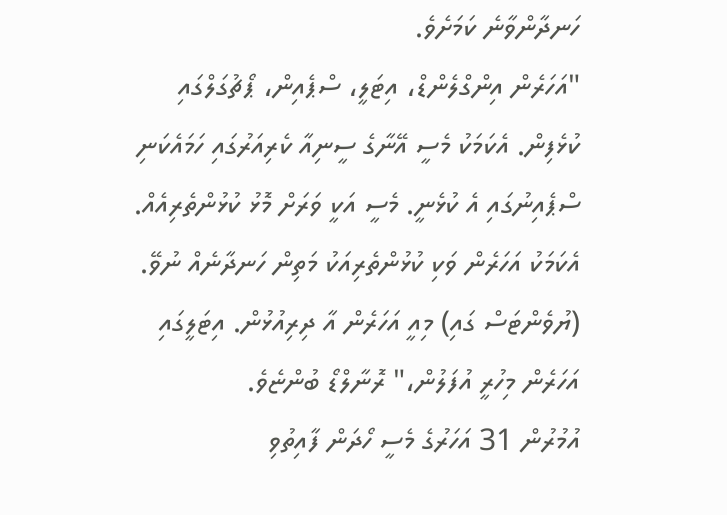ހަނދާންވާނެ ކަމަށެވެ.
"އަހަރެން އިންގްލެންޑް، އިޓަލީ، ސްޕެއިން، ޕޯޗުގަލްގައި ކުޅެފިން. އެކަމަކު މެސީ އޭނާގެ ސީނިއާ ކެރިއަރުގައި ހަމައެކަނި ސްޕެއިނުގައި އެ ކުޅެނީ. މެސީ އަކީ ވަރަށް މޮޅު ކުޅުންތެރިއެއް. އެކަމަކު އަހަރެން ވަކި ކުޅުންތެރިއަކު މަތިން ހަނދާނެއް ނުވޭ. (ޔުވެންޓަސް ގައި) މިއީ އަހަރެން އާ ދިރިއުޅުން. އިޓަލީގައި އަހަރެން މިހުރީ އުފަލުން،" ރޮނާލްޑޯ ބުންޏެވެ.
އުމުރުން 31 އަހަރުގެ މެސީ ހޯދަން ފާއިތުވި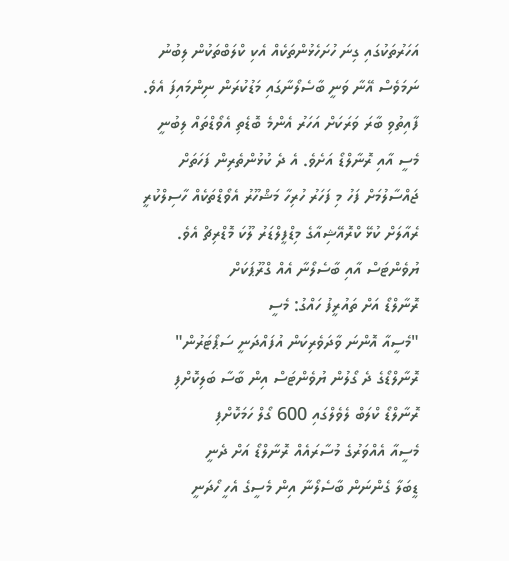އަހަރުތަކުގައި ގިނަ ހުށަހެޅުންތަކެއް އެކި ކްލަބްތަކުން ލިބުނު ނަމަވެސް އޭނާ ވަނީ ބާސެލޯނާގައި މަޑުކުރަން ނިންމައިފަ އެވެ.
ފާއިތުވި ބާރަ ވަރަކަށް އަހަރު އެންމެ ބޮޑެތި އެވޯޑްތައް ލިބުނީ މެސީ އާއި ރޮނާލްޑޯ އަށެވެ. އެ ދެ ކުޅުންތެރިން ފަހަތަށް ޖައްސާލުމަށް ފަހު މި ފަހަރު ހުރިހާ މަޝްހޫރު އެވޯޑްތަކެއް ހާސިލްކުރީ ރެއާލަށް ކުޅޭ ކްރޮއޭޝިއާގެ މިޑްފީލްޑަރު ލޫކަ މޮޑްރިޗް އެވެ.
ޔުވެންޓަސް އާއި ބާސެލޯނާ އެއް ގްރޫޕަކަށް
ރޮނާލްޑޯ އަށް ތައުރީފު ހައްގު: މެސީ
"މެސީއާ އޮންނަ ވާދަވެރިކަން އުފައްދަނީ ސަޕޯޓަރުން"
ރޮނާލްޑޯގެ ދެ ގޯލުން ޔުވެންޓަސް އިން ބާސާ ބަލިކޮށްފި
ރޮނާލްޑޯ ކްލަބް ލެވެލްގައި 600 ގޯލް ހަމަކޮށްފި
މެސީއާ އެއްވަރުގެ މުސާރައެއް ރޮނާލްޑޯ އަށް ދެނީ
ޑީބަލާ ގެންނަން ބާސެލޯނާ އިން މެސީގެ އެހީ ހޯދަނީ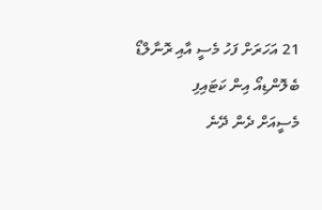21 އަހަރަށް ފަހު މެސީ އާއި ރޮނާލްޑޯ ބެލޮންޑިއޯ އިން ކަޓައިފި
މެސީއަށް ދެން ދޭނެ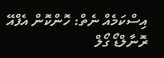އިސްކަމެއް ނެތް: ހޮންކޮން އެފްއޭ
ރޮނާލްޑޯ ގޯލް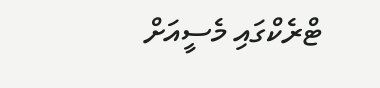ޓްރެކްގައި މެސީއަށް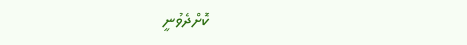ކޮށްދެވުނީ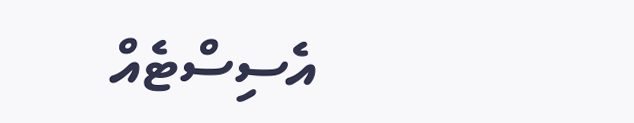އެސިސްޓެއް